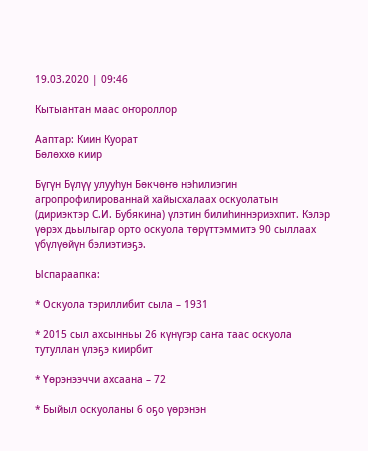19.03.2020 | 09:46

Кытыантан маас оҥороллор

Ааптар: Киин Куорат
Бөлөххө киир

Бүгүн Бүлүү улууһун Бөкчөҥө нэһилиэгин агропрофилированнай хайысхалаах оскуолатын (дириэктэр С.И. Бубякина) үлэтин билиһиннэриэхпит. Кэлэр үөрэх дьылыгар орто оскуола төрүттэммитэ 90 сыллаах үбүлүөйүн бэлиэтиэҕэ.

Ыспараапка:

* Оскуола тэриллибит сыла – 1931

* 2015 сыл ахсынньы 26 күнүгэр саҥа таас оскуола тутуллан үлэҕэ киирбит

* Үөрэнээччи ахсаана – 72

* Быйыл оскуоланы 6 оҕо үөрэнэн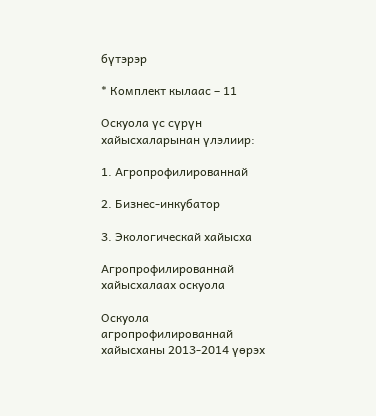бүтэрэр

* Комплект кылаас – 11

Оскуола үс сүрүн хайысхаларынан үлэлиир:

1. Агропрофилированнай

2. Бизнес-инкубатор

3. Экологическай хайысха

Агропрофилированнай хайысхалаах оскуола

Оскуола агропрофилированнай хайысханы 2013-2014 үөрэх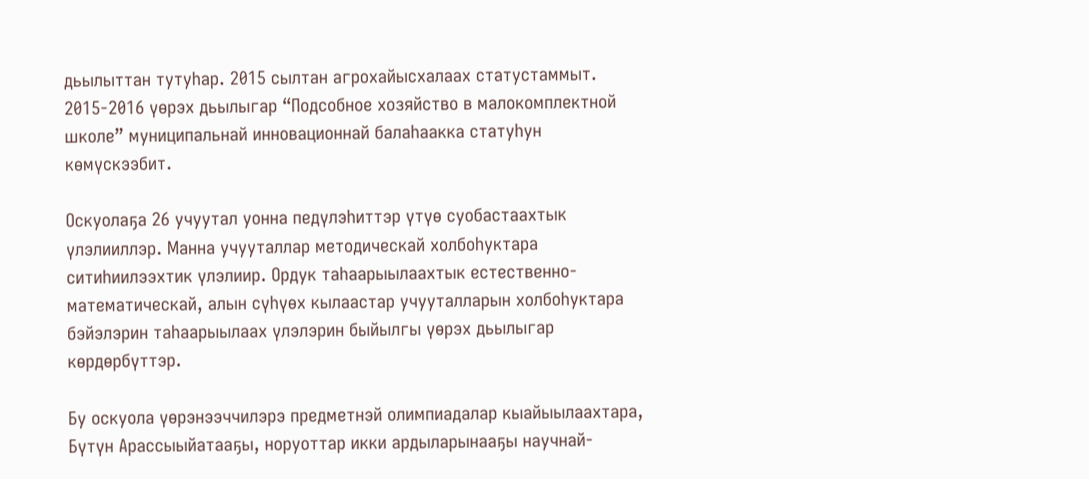дьылыттан тутуһар. 2015 сылтан агрохайысхалаах статустаммыт. 2015-2016 үөрэх дьылыгар “Подсобное хозяйство в малокомплектной школе” муниципальнай инновационнай балаһаакка статуһун көмүскээбит.

Оскуолаҕа 26 учуутал уонна педүлэһиттэр үтүө суобастаахтык үлэлииллэр. Манна учууталлар методическай холбоһуктара ситиһиилээхтик үлэлиир. Ордук таһаарыылаахтык естественно-математическай, алын сүһүөх кылаастар учууталларын холбоһуктара бэйэлэрин таһаарыылаах үлэлэрин быйылгы үөрэх дьылыгар көрдөрбүттэр.

Бу оскуола үөрэнээччилэрэ предметнэй олимпиадалар кыайыылаахтара, Бүтүн Арассыыйатааҕы, норуоттар икки ардыларынааҕы научнай-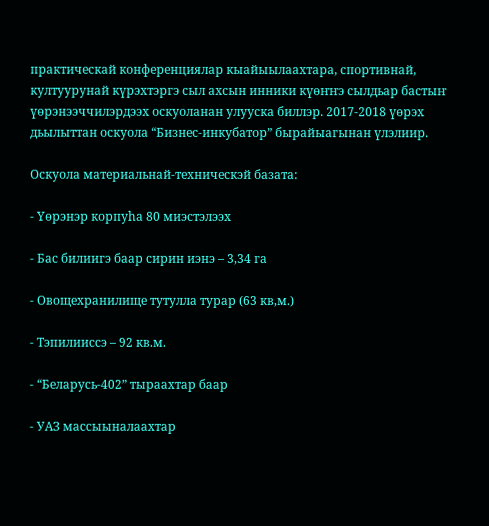практическай конференциялар кыайыылаахтара, спортивнай, култуурунай күрэхтэргэ сыл ахсын инники күөҥҥэ сылдьар бастыҥ үөрэнээччилэрдээх оскуоланан улууска биллэр. 2017-2018 үөрэх дьылыттан оскуола “Бизнес-инкубатор” бырайыагынан үлэлиир.

Оскуола материальнай-техническэй базата:

- Үөрэнэр корпуһа 80 миэстэлээх

- Бас билиигэ баар сирин иэнэ – 3,34 га

- Овощехранилище тутулла турар (63 кв,м.)

- Тэпилииссэ – 92 кв.м.

- “Беларусь-402” тыраахтар баар

- УАЗ массыыналаахтар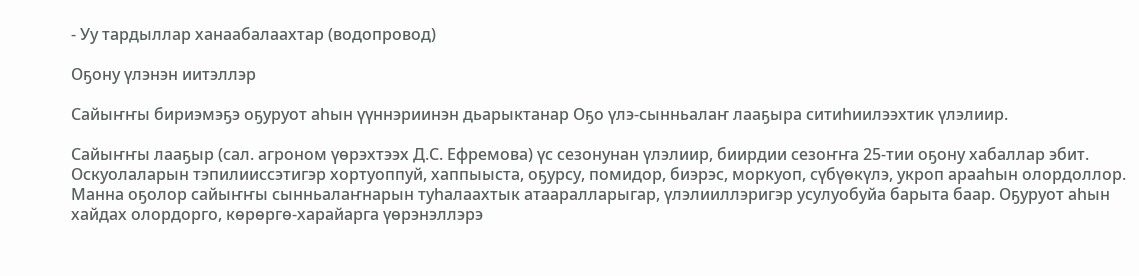- Уу тардыллар ханаабалаахтар (водопровод)

Оҕону үлэнэн иитэллэр

Сайыҥҥы бириэмэҕэ оҕуруот аһын үүннэриинэн дьарыктанар Оҕо үлэ-сынньалаҥ лааҕыра ситиһиилээхтик үлэлиир.

Сайыҥҥы лааҕыр (сал. агроном үөрэхтээх Д.С. Ефремова) үс сезонунан үлэлиир, биирдии сезоҥҥа 25-тии оҕону хабаллар эбит. Оскуолаларын тэпилииссэтигэр хортуоппуй, хаппыыста, оҕурсу, помидор, биэрэс, моркуоп, сүбүөкүлэ, укроп арааһын олордоллор. Манна оҕолор сайыҥҥы сынньалаҥнарын туһалаахтык атааралларыгар, үлэлииллэригэр усулуобуйа барыта баар. Оҕуруот аһын хайдах олордорго, көрөргө-харайарга үөрэнэллэрэ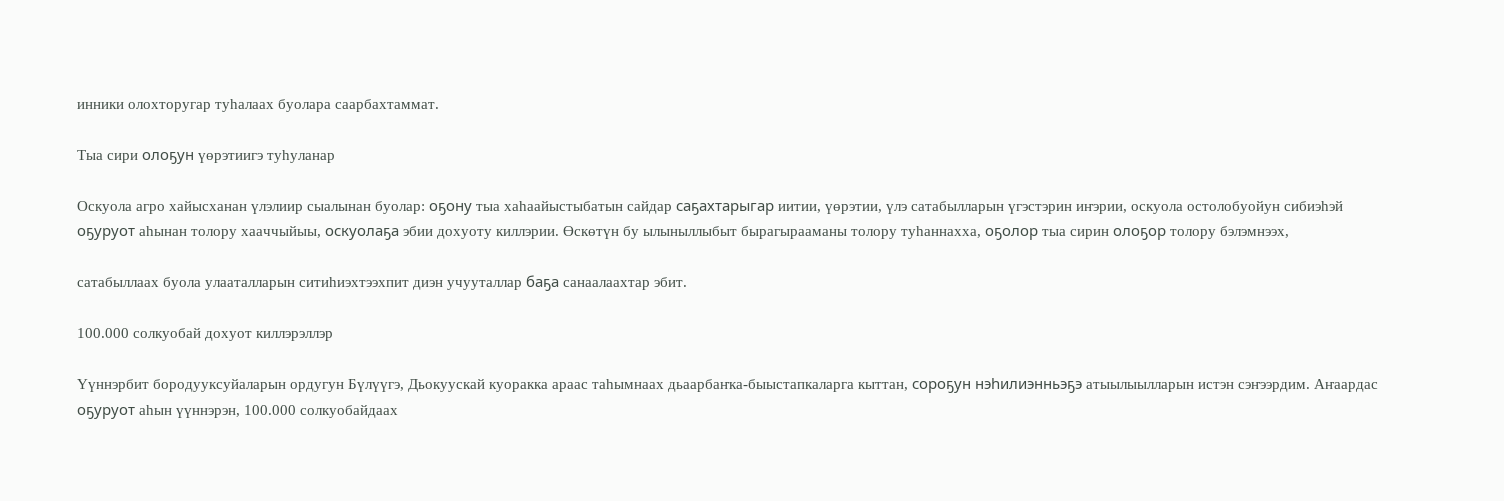инники олохторугар туһалаах буолара саарбахтаммат.

Тыа сири олоҕун үөрэтиигэ туһуланар

Оскуола агро хайысханан үлэлиир сыалынан буолар: оҕону тыа хаһаайыстыбатын сайдар саҕахтарыгар иитии, үөрэтии, үлэ сатабылларын үгэстэрин иҥэрии, оскуола остолобуойун сибиэһэй оҕуруот аһынан толору хааччыйыы, оскуолаҕа эбии дохуоту киллэрии. Өскөтүн бу ылыныллыбыт бырагырааманы толору туһаннахха, оҕолор тыа сирин олоҕор толору бэлэмнээх,

сатабыллаах буола улааталларын ситиһиэхтээхпит диэн учууталлар баҕа санаалаахтар эбит.

100.000 солкуобай дохуот киллэрэллэр

Үүннэрбит бородууксуйаларын ордугун Бүлүүгэ, Дьокуускай куоракка араас таһымнаах дьаарбаҥка-быыстапкаларга кыттан, сороҕун нэһилиэнньэҕэ атыылыылларын истэн сэҥээрдим. Аҥаардас оҕуруот аһын үүннэрэн, 100.000 солкуобайдаах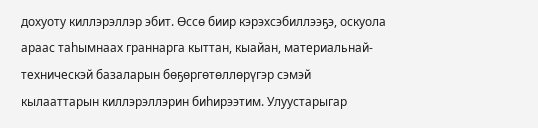дохуоту киллэрэллэр эбит. Өссө биир кэрэхсэбиллээҕэ, оскуола араас таһымнаах граннарга кыттан, кыайан, материальнай-техническэй базаларын бөҕөргөтөллөрүгэр сэмэй кылааттарын киллэрэллэрин биһирээтим. Улуустарыгар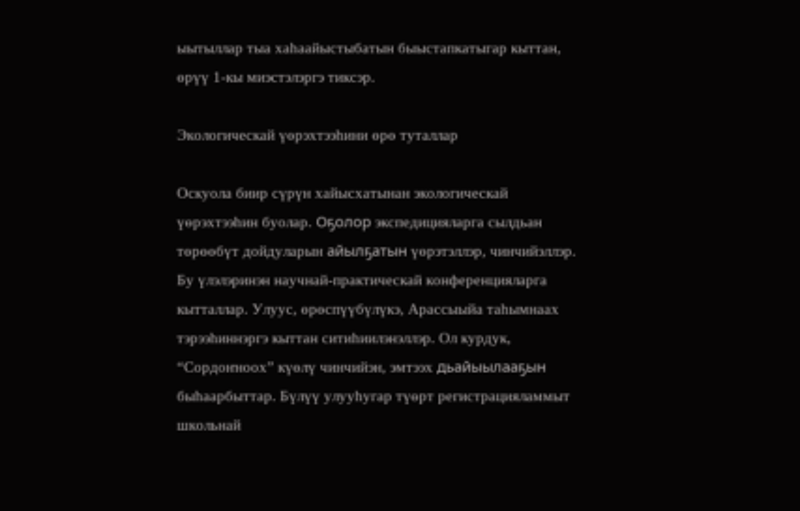ыытыллар тыа хаһаайыстыбатын быыстапкатыгар кыттан, өрүү 1-кы миэстэлэргэ тиксэр.

Экологическай үөрэхтээһини өрө туталлар

Оскуола биир сүрүн хайысхатынан экологическай үөрэхтээһин буолар. Оҕолор экспедицияларга сылдьан төрөөбүт дойдуларын айылҕатын үөрэтэллэр, чинчийэллэр. Бу үлэлэринэн научнай-практическай конференцияларга кытталлар. Улуус, өрөспүүбүлүкэ, Арассыыйа таһымнаах тэрээһиннэргэ кыттан ситиһиилэнэллэр. Ол курдук, “Сордоҥноох” күөлү чинчийэн, эмтээх дьайыылааҕын быһаарбыттар. Бүлүү улууһугар түөрт регистрацияламмыт школьнай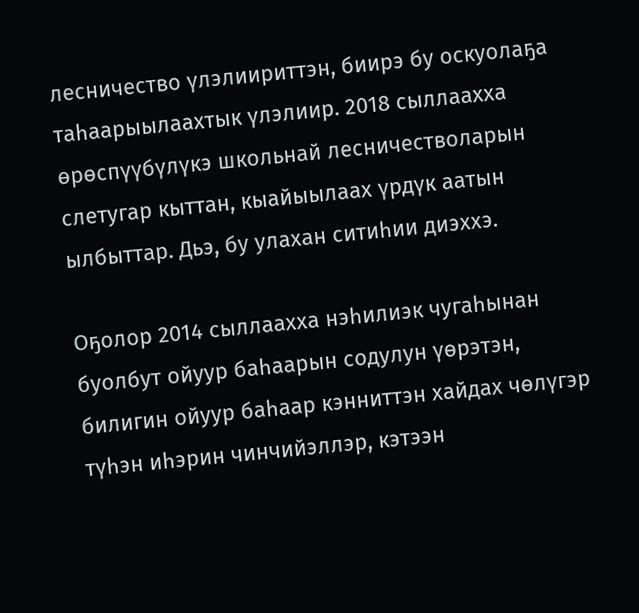лесничество үлэлиириттэн, биирэ бу оскуолаҕа таһаарыылаахтык үлэлиир. 2018 сыллаахха өрөспүүбүлүкэ школьнай лесничестволарын слетугар кыттан, кыайыылаах үрдүк аатын ылбыттар. Дьэ, бу улахан ситиһии диэххэ.

Оҕолор 2014 сыллаахха нэһилиэк чугаһынан буолбут ойуур баһаарын содулун үөрэтэн, билигин ойуур баһаар кэнниттэн хайдах чөлүгэр түһэн иһэрин чинчийэллэр, кэтээн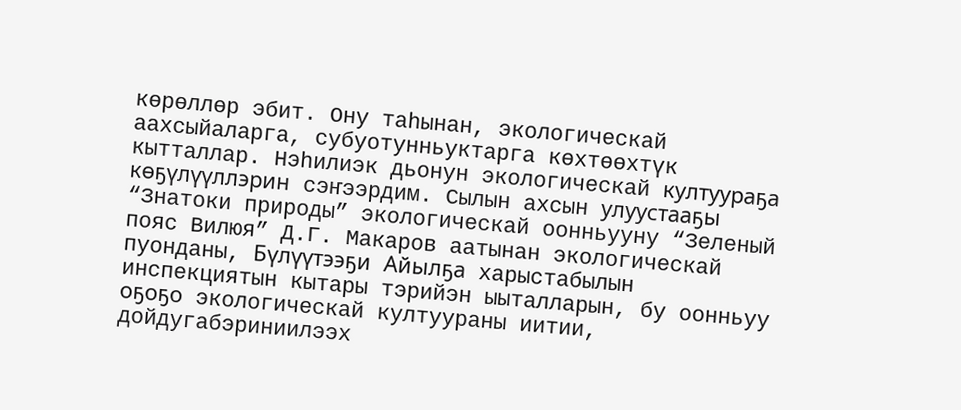көрөллөр эбит. Ону таһынан, экологическай аахсыйаларга, субуотунньуктарга көхтөөхтүк кытталлар. Нэһилиэк дьонун экологическай култуураҕа көҕүлүүллэрин сэҥээрдим. Сылын ахсын улуустааҕы “Знатоки природы” экологическай оонньууну “Зеленый пояс Вилюя” Д.Г. Макаров аатынан экологическай пуонданы, Бүлүүтээҕи Айылҕа харыстабылын инспекциятын кытары тэрийэн ыыталларын, бу оонньуу оҕоҕо экологическай култуураны иитии, дойдугабэриниилээх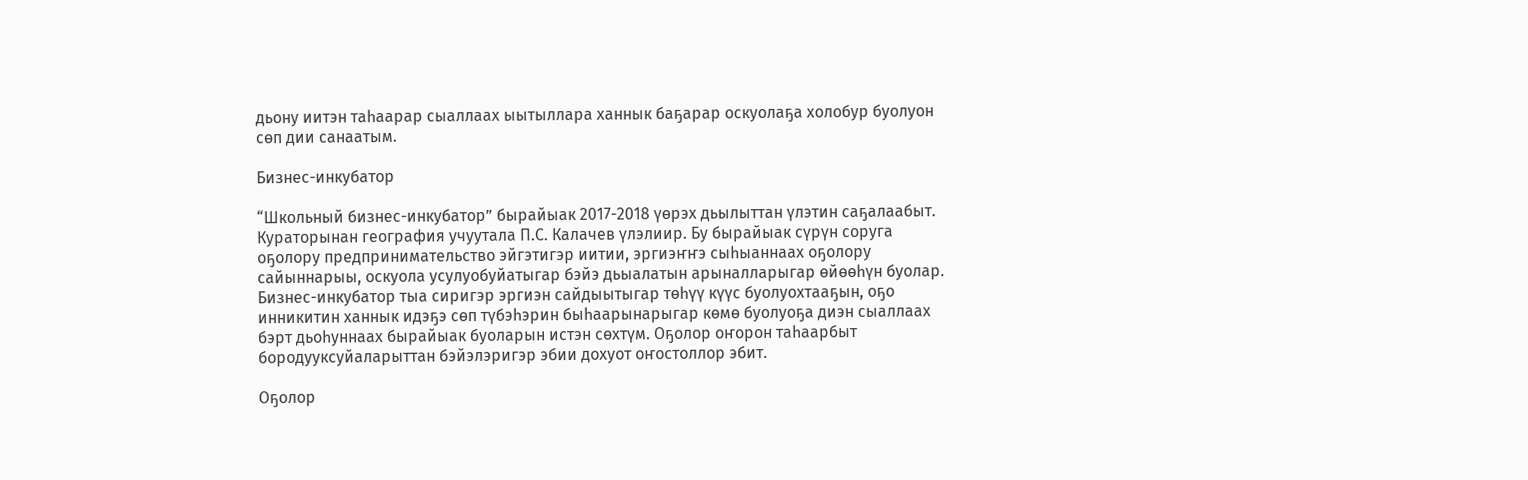дьону иитэн таһаарар сыаллаах ыытыллара ханнык баҕарар оскуолаҕа холобур буолуон сөп дии санаатым.

Бизнес-инкубатор

“Школьный бизнес-инкубатор” бырайыак 2017-2018 үөрэх дьылыттан үлэтин саҕалаабыт. Кураторынан география учуутала П.С. Калачев үлэлиир. Бу бырайыак сүрүн соруга оҕолору предпринимательство эйгэтигэр иитии, эргиэҥҥэ сыһыаннаах оҕолору сайыннарыы, оскуола усулуобуйатыгар бэйэ дьыалатын арыналларыгар өйөөһүн буолар. Бизнес-инкубатор тыа сиригэр эргиэн сайдыытыгар төһүү күүс буолуохтааҕын, оҕо инникитин ханнык идэҕэ сөп түбэһэрин быһаарынарыгар көмө буолуоҕа диэн сыаллаах бэрт дьоһуннаах бырайыак буоларын истэн сөхтүм. Оҕолор оҥорон таһаарбыт бородууксуйаларыттан бэйэлэригэр эбии дохуот оҥостоллор эбит.

Оҕолор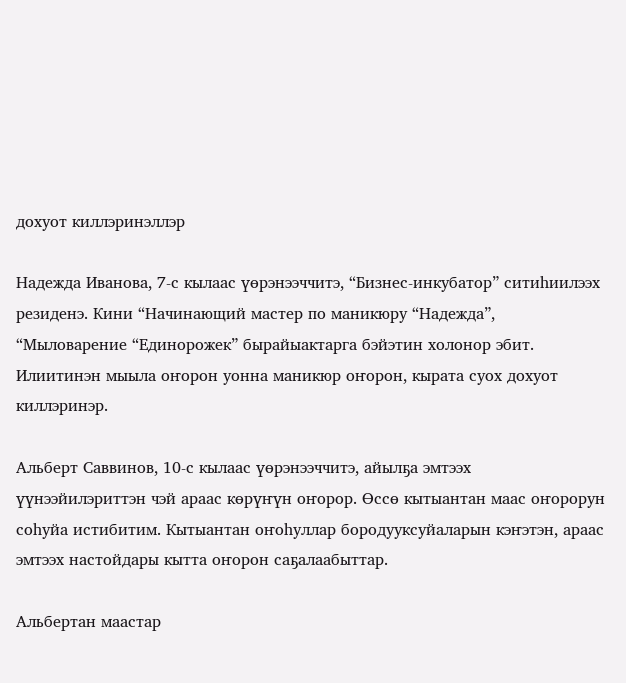дохуот киллэринэллэр

Надежда Иванова, 7-с кылаас үөрэнээччитэ, “Бизнес-инкубатор” ситиһиилээх резиденэ. Кини “Начинающий мастер по маникюру “Надежда”, “Мыловарение “Единорожек” бырайыактарга бэйэтин холонор эбит. Илиитинэн мыыла оҥорон уонна маникюр оҥорон, кырата суох дохуот киллэринэр.

Альберт Саввинов, 10-с кылаас үөрэнээччитэ, айылҕа эмтээх үүнээйилэриттэн чэй араас көрүҥүн оҥорор. Өссө кытыантан маас оҥорорун соһуйа истибитим. Кытыантан оҥоһуллар бородууксуйаларын кэҥэтэн, араас эмтээх настойдары кытта оҥорон саҕалаабыттар.

Альбертан маастар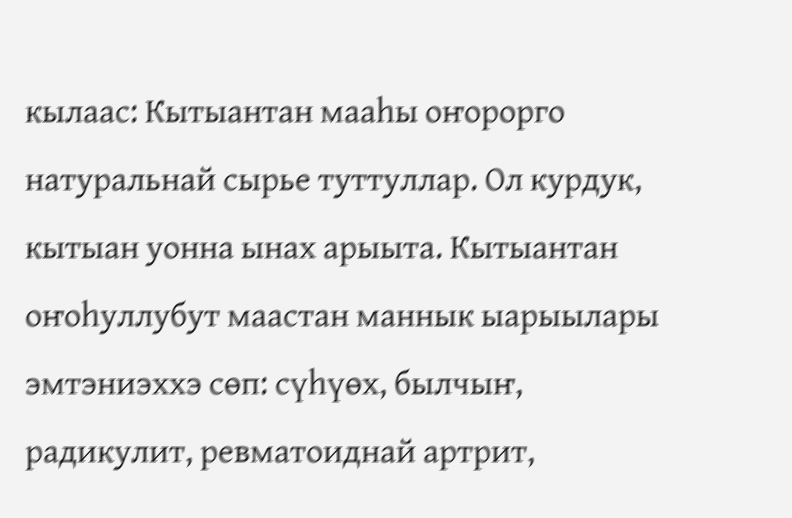кылаас: Кытыантан мааһы оҥорорго натуральнай сырье туттуллар. Ол курдук, кытыан уонна ынах арыыта. Кытыантан оҥоһуллубут маастан маннык ыарыылары эмтэниэххэ сөп: сүһүөх, былчыҥ, радикулит, ревматоиднай артрит,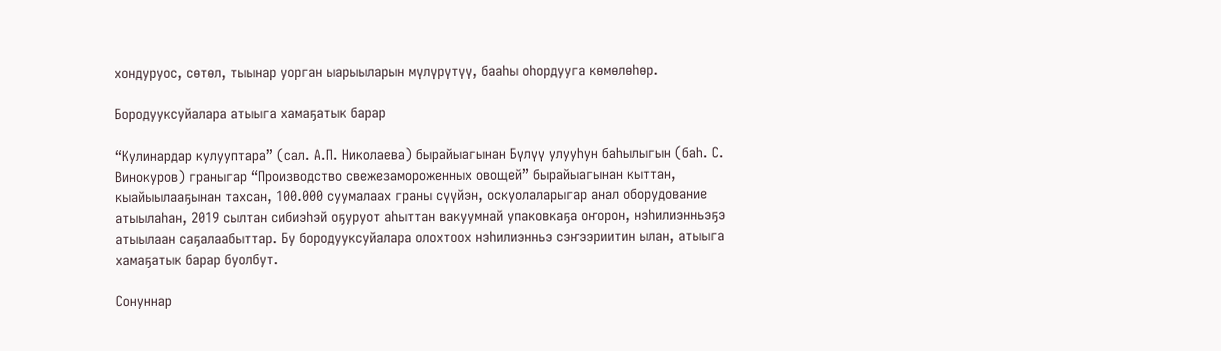хондуруос, сөтөл, тыынар уорган ыарыыларын мүлүрүтүү, бааһы оһордууга көмөлөһөр.

Бородууксуйалара атыыга хамаҕатык барар

“Кулинардар кулууптара” (сал. А.П. Николаева) бырайыагынан Бүлүү улууһун баһылыгын (баһ. С. Винокуров) граныгар “Производство свежезамороженных овощей” бырайыагынан кыттан, кыайыылааҕынан тахсан, 100.000 суумалаах граны сүүйэн, оскуолаларыгар анал оборудование атыылаһан, 2019 сылтан сибиэһэй оҕуруот аһыттан вакуумнай упаковкаҕа оҥорон, нэһилиэнньэҕэ атыылаан саҕалаабыттар. Бу бородууксуйалара олохтоох нэһилиэнньэ сэҥээриитин ылан, атыыга хамаҕатык барар буолбут.

Сонуннар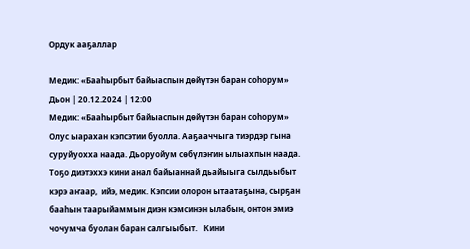Ордук ааҕаллар

Медик: «Бааһырбыт байыаспын дөйүтэн баран соһорум»
Дьон | 20.12.2024 | 12:00
Медик: «Бааһырбыт байыаспын дөйүтэн баран соһорум»
Олус ыарахан кэпсэтии буолла. Ааҕааччыга тиэрдэр гына суруйуохха наада. Дьоруойум сөбүлэҥин ылыахпын наада. Тоҕо диэтэххэ кини анал байыаннай дьайыыга сылдьыбыт кэрэ аҥаар,  ийэ, медик. Кэпсии олорон ытаатаҕына, сырҕан бааһын таарыйаммын диэн кэмсинэн ылабын, онтон эмиэ чочумча буолан баран салгыыбыт.   Кини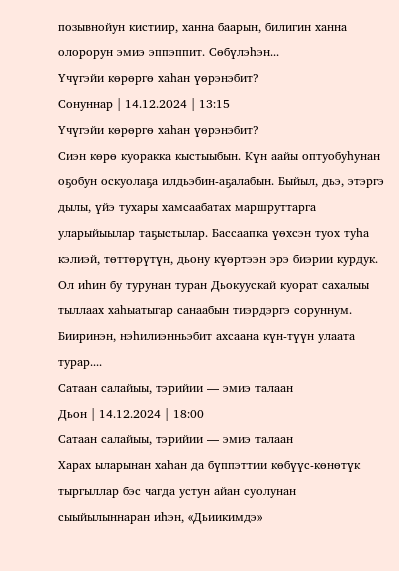позывнойун кистиир, ханна баарын, билигин ханна олорорун эмиэ эппэппит. Сөбүлэһэн...
Үчүгэйи көрөргө хаһан үөрэнэбит?
Сонуннар | 14.12.2024 | 13:15
Үчүгэйи көрөргө хаһан үөрэнэбит?
Сиэн көрө куоракка кыстыыбын. Күн аайы оптуобуһунан оҕобун оскуолаҕа илдьэбин-аҕалабын. Быйыл, дьэ, этэргэ дылы, үйэ тухары хамсаабатах маршруттарга уларыйыылар таҕыстылар. Бассаапка үөхсэн туох туһа кэлиэй, төттөрүтүн, дьону күөртээн эрэ биэрии курдук. Ол иһин бу турунан туран Дьокуускай куорат сахалыы тыллаах хаһыатыгар санаабын тиэрдэргэ соруннум.  Бииринэн, нэһилиэнньэбит ахсаана күн-түүн улаата турар....
Сатаан салайыы, тэрийии — эмиэ талаан
Дьон | 14.12.2024 | 18:00
Сатаан салайыы, тэрийии — эмиэ талаан
Харах ыларынан хаһан да бүппэттии көбүүс-көнөтүк тыргыллар бэс чагда устун айан суолунан сыыйылыннаран иһэн, «Дьиикимдэ»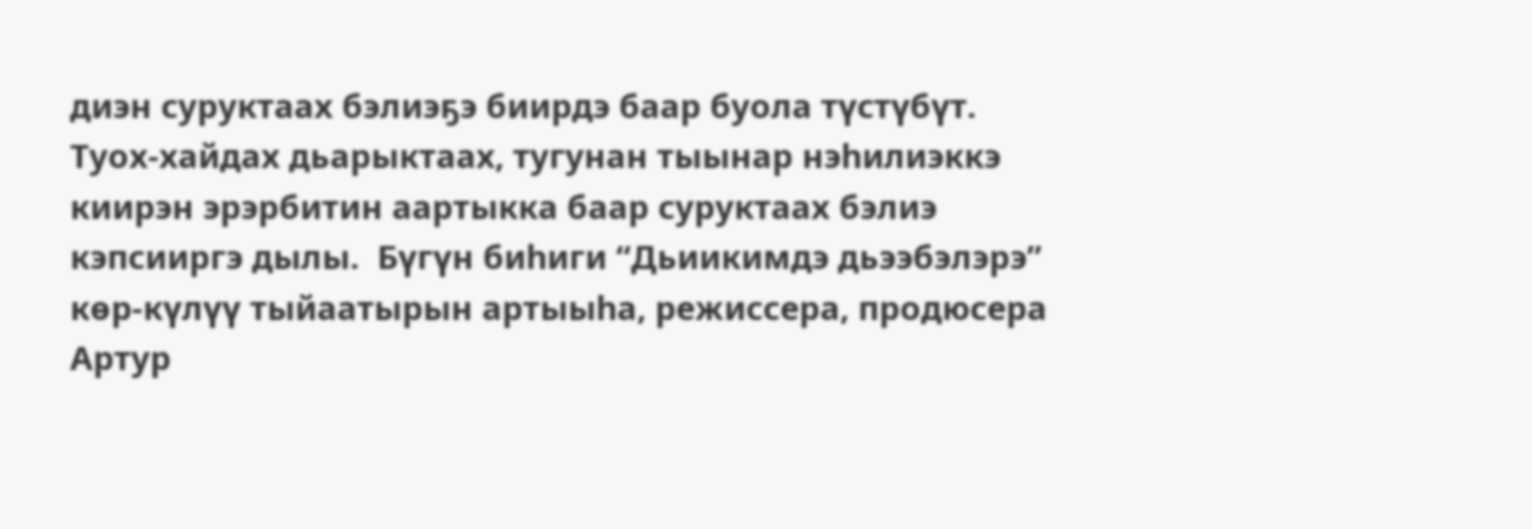диэн суруктаах бэлиэҕэ биирдэ баар буола түстүбүт. Туох-хайдах дьарыктаах, тугунан тыынар нэһилиэккэ киирэн эрэрбитин аартыкка баар суруктаах бэлиэ кэпсииргэ дылы.  Бүгүн биһиги “Дьиикимдэ дьээбэлэрэ” көр-күлүү тыйаатырын артыыһа, режиссера, продюсера Артур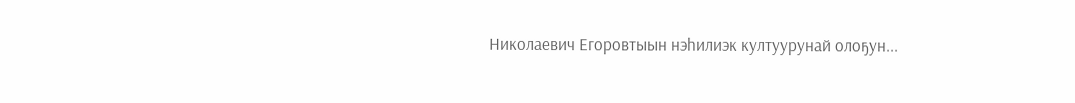Николаевич Егоровтыын нэһилиэк култуурунай олоҕун...